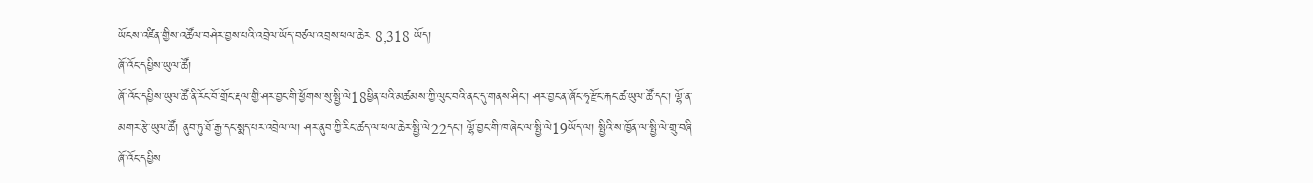ཡོངས་འཛིན་གྱིས་འཚོལ་བཤེར་བྱས་པའི་འབྲེལ་ཡོད་བཙལ་འབྲས་ཕལ་ཆེར 8,318 ཡོད།
ཞོ་འོང་དཔྱིས་ཡུལ་ཚོ།
ཞོ་འོང་དཔྱིས་ཡུལ་ཚོ་ནི་རོང་བོ་གྲོང་རྡལ་གྱི་ཤར་བྱང་གི་ཕྱོགས་སུ་སྤྱི་ལེ18ཕྱིན་པའི་མཚམས་ཀྱི་ལུང་བའི་ནང་དུ་གནས་ཤིང་། ཤར་བྱང་ན་ཞོང་ཧྭ་རྫོང་རྐང་ཚ་ཡུལ་ཚོ་དང་། ལྷོ་ན་མགར་རྩེ་ཡུལ་ཚོ། ནུབ་ཏུ་ཐོ་རྒྱ་དང་སྨད་པར་འབྲེལ་ལ། ཤར་ནུབ་ཀྱི་རིང་ཚད་ལ་ཕལ་ཆེར་སྤྱི་ལེ22དང་། ལྷོ་བྱང་གི་ཁ་ཞེང་ལ་སྤྱི་ལེ19ཡོད་ལ། སྤྱིའི་ས་ཁྱོན་ལ་སྤྱི་ལེ་གྲུ་བཞི
ཞོ་འོང་དཔྱིས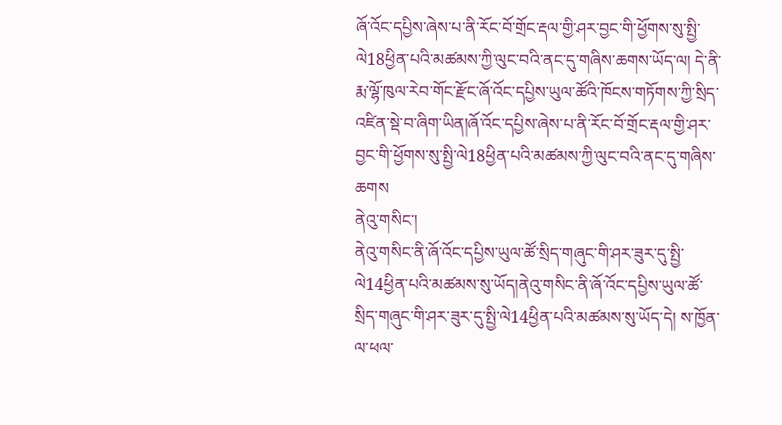ཞོ་འོང་དཔྱིས་ཞེས་པ་ནི་རོང་བོ་གྲོང་རྡལ་གྱི་ཤར་བྱང་གི་ཕྱོགས་སུ་སྤྱི་ལེ18ཕྱིན་པའི་མཚམས་ཀྱི་ལུང་བའི་ནང་དུ་གཞིས་ཆགས་ཡོད་ལ། དེ་ནི་རྨ་ལྷོ་ཁུལ་རེབ་གོང་རྫོང་ཞོ་འོང་དཔྱིས་ཡུལ་ཚོའི་ཁོངས་གཏོགས་ཀྱི་སྲིད་འཛིན་སྡེ་བ་ཞིག་ཡིན།ཞོ་འོང་དཔྱིས་ཞེས་པ་ནི་རོང་བོ་གྲོང་རྡལ་གྱི་ཤར་བྱང་གི་ཕྱོགས་སུ་སྤྱི་ལེ18ཕྱིན་པའི་མཚམས་ཀྱི་ལུང་བའི་ནང་དུ་གཞིས་ཆགས
ནེའུ་གསིང་།
ནེའུ་གསིང་ནི་ཞོ་འོང་དཔྱིས་ཡུལ་ཚོ་སྲིད་གཞུང་གི་ཤར་ཟུར་དུ་སྤྱི་ལེ14ཕྱིན་པའི་མཚམས་སུ་ཡོད།ནེའུ་གསིང་ནི་ཞོ་འོང་དཔྱིས་ཡུལ་ཚོ་སྲིད་གཞུང་གི་ཤར་ཟུར་དུ་སྤྱི་ལེ14ཕྱིན་པའི་མཚམས་སུ་ཡོད་དེ། ས་ཁྱོན་ལ་ཕལ་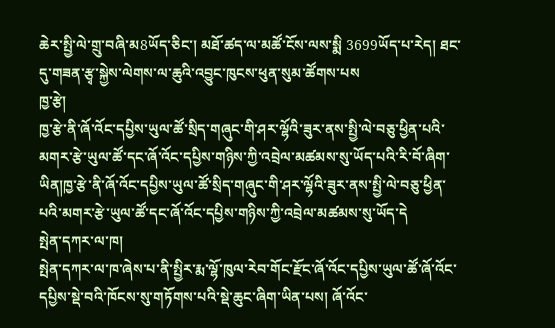ཆེར་སྤྱི་ལེ་གྲུ་བཞི་མ8ཡོད་ཅིང་། མཐོ་ཚད་ལ་མཚོ་ངོས་ལས་སྨི 3699ཡོད་པ་རེད། ཐང་དུ་གཟན་རྩྭ་སྐྱེས་ལེགས་ལ་ཆུའི་འབྱུང་ཁུངས་ཕུན་སུམ་ཚོགས་པས
ཁྱ་རྩེ།
ཁྱ་རྩེ་ནི་ཞོ་འོང་དཔྱིས་ཡུལ་ཚོ་སྲིད་གཞུང་གི་ཤར་ལྷོའི་ཟུར་ནས་སྤྱི་ལེ་བཅུ་ཕྱིན་པའི་མགར་རྩེ་ཡུལ་ཚོ་དང་ཞོ་འོང་དཔྱིས་གཉིས་ཀྱི་འབྲེལ་མཚམས་སུ་ཡོད་པའི་རི་བོ་ཞིག་ཡིན།ཁྱ་རྩེ་ནི་ཞོ་འོང་དཔྱིས་ཡུལ་ཚོ་སྲིད་གཞུང་གི་ཤར་ལྷོའི་ཟུར་ནས་སྤྱི་ལེ་བཅུ་ཕྱིན་པའི་མགར་རྩེ་ཡུལ་ཚོ་དང་ཞོ་འོང་དཔྱིས་གཉིས་ཀྱི་འབྲེལ་མཚམས་སུ་ཡོད་དེ
སྤེན་དཀར་ལ་ཁ།
སྤེན་དཀར་ལ་ཁ་ཞེས་པ་ནི་སྤྱིར་རྨ་ལྷོ་ཁུལ་རེབ་གོང་རྫོང་ཞོ་འོང་དཔྱིས་ཡུལ་ཚོ་ཞོ་འོང་དཔྱིས་སྡེ་བའི་ཁོངས་སུ་གཏོགས་པའི་སྡེ་ཆུང་ཞིག་ཡིན་པས། ཞོ་འོང་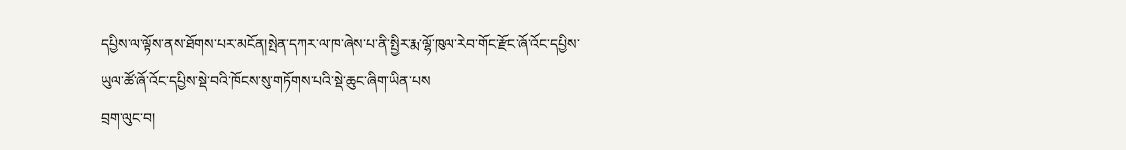དཔྱིས་ལ་ལྟོས་ནས་ཐོགས་པར་མངོན།སྤེན་དཀར་ལ་ཁ་ཞེས་པ་ནི་སྤྱིར་རྨ་ལྷོ་ཁུལ་རེབ་གོང་རྫོང་ཞོ་འོང་དཔྱིས་ཡུལ་ཚོ་ཞོ་འོང་དཔྱིས་སྡེ་བའི་ཁོངས་སུ་གཏོགས་པའི་སྡེ་ཆུང་ཞིག་ཡིན་པས
བྲག་ལུང་བ།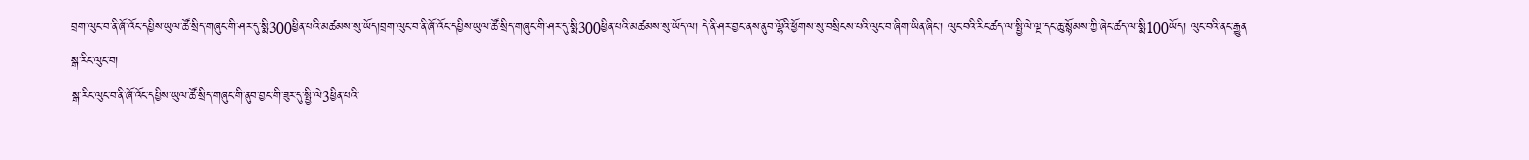བྲག་ལུང་བ་ནི་ཞོ་འོང་དཔྱིས་ཡུལ་ཚོ་སྲིད་གཞུང་གི་ཤར་དུ་སྨི300ཕྱིན་པའི་མཚམས་སུ་ཡོད།བྲག་ལུང་བ་ནི་ཞོ་འོང་དཔྱིས་ཡུལ་ཚོ་སྲིད་གཞུང་གི་ཤར་དུ་སྨི300ཕྱིན་པའི་མཚམས་སུ་ཡོད་ལ། དེ་ནི་ཤར་བྱང་ནས་ནུབ་ལྷོའི་ཕྱོགས་སུ་བསྲིངས་པའི་ལུང་བ་ཞིག་ཡིན་ཞིང་། ལུང་བའི་རིང་ཚད་ལ་སྤྱི་ལེ་ལྔ་དང་ཆུ་སྙོམས་ཀྱི་ཞེང་ཚད་ལ་སྨི100ཡོད། ལུང་བའི་ནང་རྒྱུན
སྒ་རིང་ལུང་བ།
སྒ་རིང་ལུང་བ་ནི་ཞོ་འོང་དཔྱིས་ཡུལ་ཚོ་སྲིད་གཞུང་གི་ནུབ་བྱང་གི་ཟུར་དུ་སྤྱི་ལེ3ཕྱིན་པའི་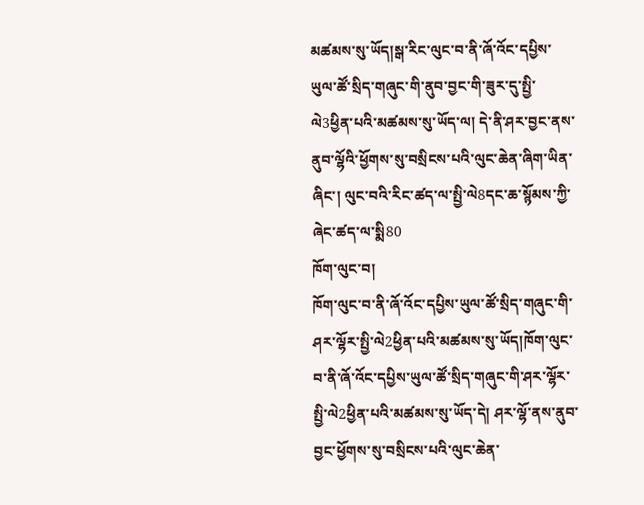མཚམས་སུ་ཡོད།སྒ་རིང་ལུང་བ་ནི་ཞོ་འོང་དཔྱིས་ཡུལ་ཚོ་སྲིད་གཞུང་གི་ནུབ་བྱང་གི་ཟུར་དུ་སྤྱི་ལེ3ཕྱིན་པའི་མཚམས་སུ་ཡོད་ལ། དེ་ནི་ཤར་བྱང་ནས་ནུབ་ལྷོའི་ཕྱོགས་སུ་བསྲིངས་པའི་ལུང་ཆེན་ཞིག་ཡིན་ཞིང་། ལུང་བའི་རིང་ཚད་ལ་སྤྱི་ལེ8དང་ཆ་སྙོམས་ཀྱི་ཞེང་ཚད་ལ་སྨི80
ཁོག་ལུང་བ།
ཁོག་ལུང་བ་ནི་ཞོ་འོང་དཔྱིས་ཡུལ་ཚོ་སྲིད་གཞུང་གི་ཤར་ལྷོར་སྤྱི་ལེ2ཕྱིན་པའི་མཚམས་སུ་ཡོད།ཁོག་ལུང་བ་ནི་ཞོ་འོང་དཔྱིས་ཡུལ་ཚོ་སྲིད་གཞུང་གི་ཤར་ལྷོར་སྤྱི་ལེ2ཕྱིན་པའི་མཚམས་སུ་ཡོད་དེ། ཤར་ལྷོ་ནས་ནུབ་བྱང་ཕྱོགས་སུ་བསྲིངས་པའི་ལུང་ཆེན་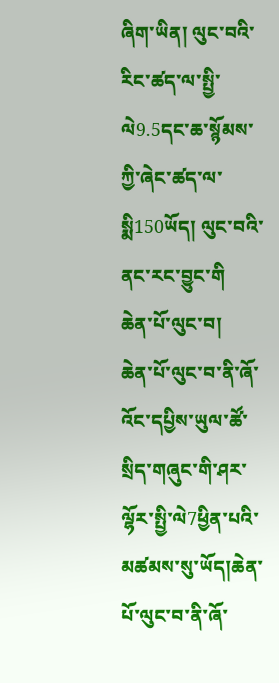ཞིག་ཡིན། ལུང་བའི་རིང་ཚད་ལ་སྤྱི་ལེ9.5དང་ཆ་སྙོམས་ཀྱི་ཞེང་ཚད་ལ་སྨི150ཡོད། ལུང་བའི་ནང་རང་བྱུང་གི
ཆེན་པོ་ལུང་བ།
ཆེན་པོ་ལུང་བ་ནི་ཞོ་འོང་དཔྱིས་ཡུལ་ཚོ་སྲིད་གཞུང་གི་ཤར་ལྷོར་སྤྱི་ལེ7ཕྱིན་པའི་མཚམས་སུ་ཡོད།ཆེན་པོ་ལུང་བ་ནི་ཞོ་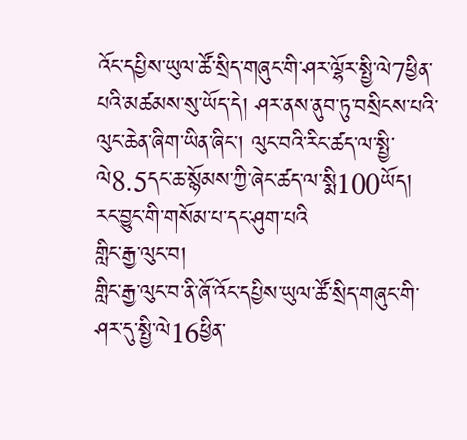འོང་དཔྱིས་ཡུལ་ཚོ་སྲིད་གཞུང་གི་ཤར་ལྷོར་སྤྱི་ལེ7ཕྱིན་པའི་མཚམས་སུ་ཡོད་དེ། ཤར་ནས་ནུབ་ཏུ་བསྲིངས་པའི་ལུང་ཆེན་ཞིག་ཡིན་ཞིང་། ལུང་བའི་རིང་ཚད་ལ་སྤྱི་ལེ8.5དང་ཆ་སྙོམས་ཀྱི་ཞེང་ཚད་ལ་སྨི100ཡོད། རང་བྱུང་གི་གསོམ་པ་དང་ཤུག་པའི
གླིང་རྒྱ་ལུང་བ།
གླིང་རྒྱ་ལུང་བ་ནི་ཞོ་འོང་དཔྱིས་ཡུལ་ཚོ་སྲིད་གཞུང་གི་ཤར་དུ་སྤྱི་ལེ16ཕྱིན་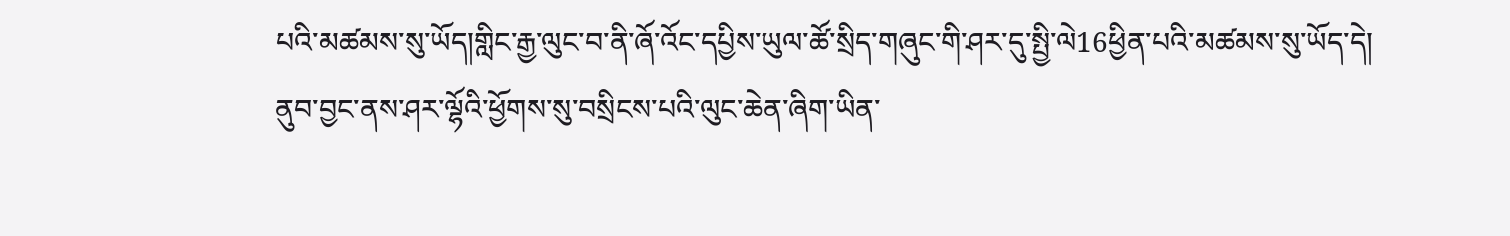པའི་མཚམས་སུ་ཡོད།གླིང་རྒྱ་ལུང་བ་ནི་ཞོ་འོང་དཔྱིས་ཡུལ་ཚོ་སྲིད་གཞུང་གི་ཤར་དུ་སྤྱི་ལེ16ཕྱིན་པའི་མཚམས་སུ་ཡོད་དེ། ནུབ་བྱང་ནས་ཤར་ལྷོའི་ཕྱོགས་སུ་བསྲིངས་པའི་ལུང་ཆེན་ཞིག་ཡིན་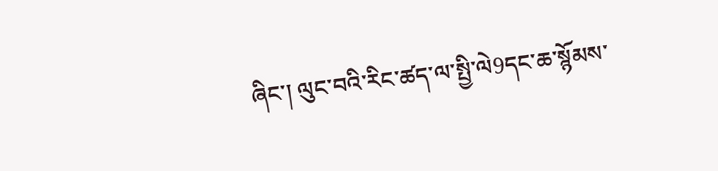ཞིང་། ལུང་བའི་རིང་ཚད་ལ་སྤྱི་ལེ9དང་ཆ་སྙོམས་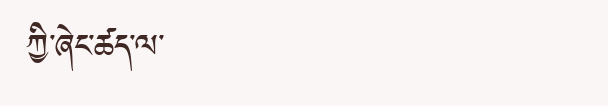ཀྱི་ཞེང་ཚད་ལ་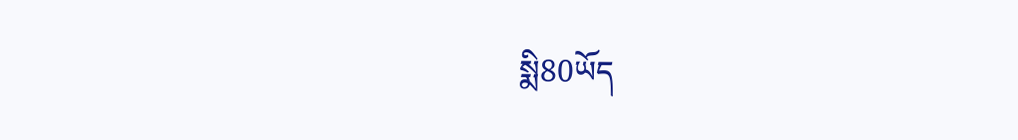སྨི80ཡོད